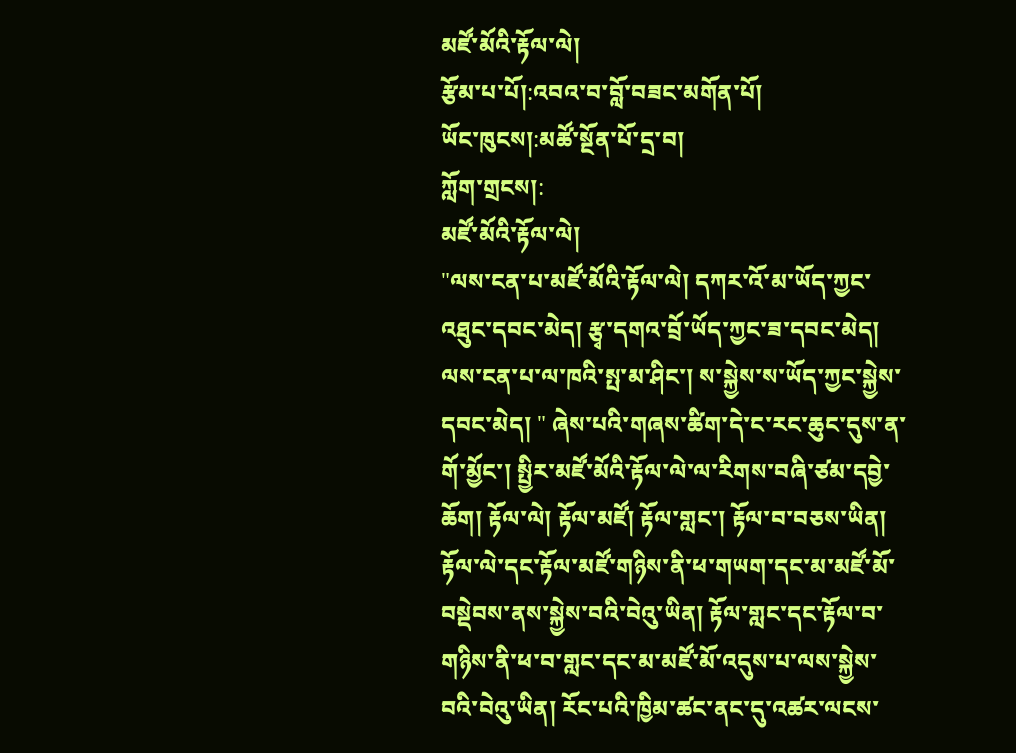མཛོ་མོའི་རྟོལ་ལེ།
རྩོམ་པ་པོ།:འབའ་བ་བློ་བཟང་མགོན་པོ།
ཡོང་ཁུངས།:མཚོ་སྔོན་པོ་དྲ་བ།
ཀློག་གྲངས།:
མཛོ་མོའི་རྟོལ་ལེ།
"ལས་ངན་པ་མཛོ་མོའི་རྟོལ་ལེ། དཀར་འོ་མ་ཡོད་ཀྱང་འཐུང་དབང་མེད། རྩྭ་དགའ་བྲོ་ཡོད་ཀྱང་ཟ་དབང་མེད། ལས་ངན་པ་ལ་ཁའི་སྤ་མ་ཤིང་། ས་སྐྱེས་ས་ཡོད་ཀྱང་སྐྱེས་དབང་མེད། " ཞེས་པའི་གཞས་ཚིག་དེ་ང་རང་ཆུང་དུས་ན་གོ་མྱོང་། སྤྱིར་མཛོ་མོའི་རྟོལ་ལེ་ལ་རིགས་བཞི་ཙམ་དབྱེ་ཆོག། རྟོལ་ལེ། རྟོལ་མཛོ། རྟོལ་གླང་། རྟོལ་བ་བཅས་ཡིན། རྟོལ་ལེ་དང་རྟོལ་མཛོ་གཉིས་ནི་ཕ་གཡག་དང་མ་མཛོ་མོ་བསྡེབས་ནས་སྐྱེས་བའི་བེའུ་ཡིན། རྟོལ་གླང་དང་རྟོལ་བ་གཉིས་ནི་ཕ་བ་གླང་དང་མ་མཛོ་མོ་འདུས་པ་ལས་སྐྱེས་བའི་བེའུ་ཡིན། རོང་པའི་ཁྱིམ་ཚང་ནང་དུ་འཚར་ལངས་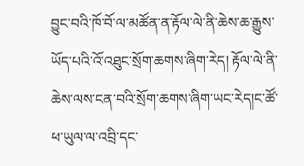བྱུང་བའི་ཁོ་བོ་ལ་མཚོན་ན་རྟོལ་ལེ་ནི་ཆེས་ཆ་རྒྱུས་ཡོད་པའི་འོ་འཐུང་སྲོག་ཆགས་ཞིག་རེད། རྟོལ་ལེ་ནི་ཆེས་ལས་ངན་བའི་སྲོག་ཆགས་ཞིག་ཡང་རེད།ང་ཚོ་ཕ་ཡུལ་ལ་འབྲི་དང་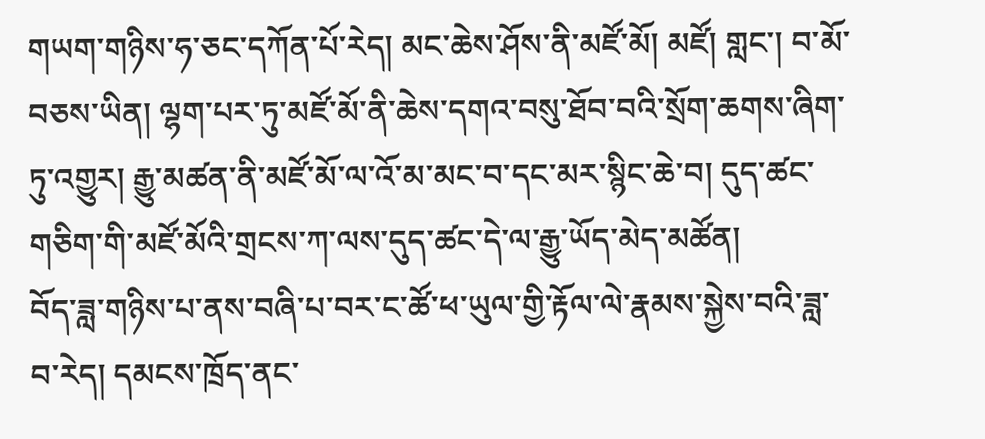གཡག་གཉིས་ཧ་ཅང་དཀོན་པོ་རེད། མང་ཆེས་ཤོས་ནི་མཛོ་མོ། མཛོ། གླང་། བ་མོ་བཅས་ཡིན། ལྷག་པར་ཏུ་མཛོ་མོ་ནི་ཆེས་དགའ་བསུ་ཐོབ་བའི་སྲོག་ཆགས་ཞིག་ཏུ་འགྱུར། རྒྱུ་མཚན་ནི་མཛོ་མོ་ལ་འོ་མ་མང་བ་དང་མར་སྙིང་ཆེ་བ། དུད་ཚང་གཅིག་གི་མཛོ་མོའི་གྲངས་ཀ་ལས་དུད་ཚང་དེ་ལ་རྒྱུ་ཡོད་མེད་མཚོན།
བོད་ཟླ་གཉིས་པ་ནས་བཞི་པ་བར་ང་ཚོ་ཕ་ཡུལ་གྱི་རྟོལ་ལེ་རྣམས་སྐྱེས་བའི་ཟླ་བ་རེད། དམངས་ཁྲོད་ནང་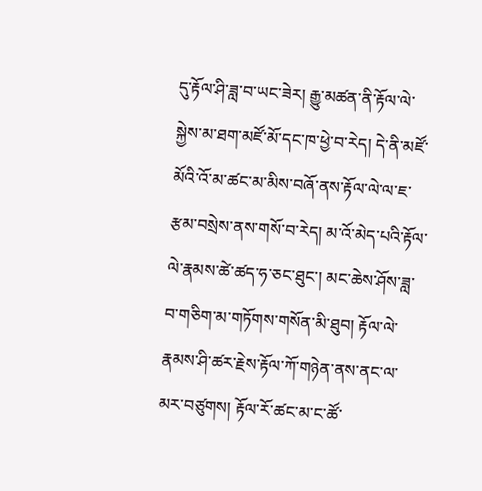དུ་རྟོལ་ཤི་ཟླ་བ་ཡང་ཟེར། རྒྱུ་མཚན་ནི་རྟོལ་ལེ་སྐྱེས་མ་ཐག་མཛོ་མོ་དང་ཁ་ཕྱེ་བ་རེད། དེ་ནི་མཛོ་མོའི་འོ་མ་ཚང་མ་མིས་བཞོ་ནས་རྟོལ་ལེ་ལ་ཇ་རྩམ་བསྲེས་ནས་གསོ་བ་རེད། མ་འོ་མེད་པའི་རྟོལ་ལེ་རྣམས་ཚེ་ཚད་ཧ་ཅང་ཐུང་། མང་ཆེས་ཤོས་ཟླ་བ་གཅིག་མ་གཏོགས་གསོན་མི་ཐུབ། རྟོལ་ལེ་རྣམས་ཤི་ཚར་རྗེས་རྟོལ་ཀོ་གཉེན་ནས་ནང་ལ་མར་བཙུགས། རྟོལ་རོ་ཚང་མ་ང་ཚོ་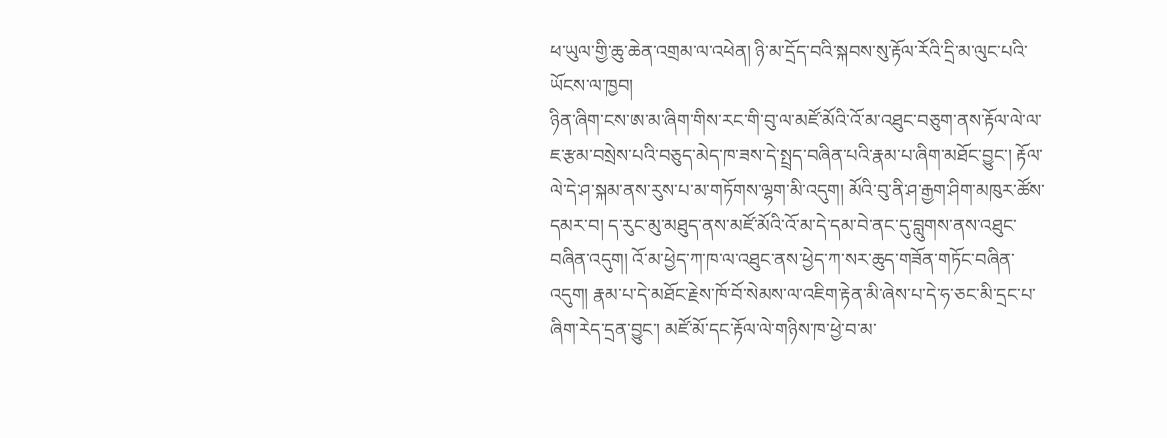ཕ་ཡུལ་གྱི་ཆུ་ཆེན་འགྲམ་ལ་འཕེན། ཉི་མ་དྲོད་བའི་སྐབས་སུ་རྟོལ་རོའི་དྲི་མ་ལུང་པའི་ཡོངས་ལ་ཁྱབ།
ཉིན་ཞིག་ངས་ཨ་མ་ཞིག་གིས་རང་གི་བུ་ལ་མཛོ་མོའི་འོ་མ་འཐུང་བཅུག་ནས་རྟོལ་ལེ་ལ་ཇ་རྩམ་བསྲེས་པའི་བཅུད་མེད་ཁ་ཟས་དེ་སྤྲད་བཞིན་པའི་རྣམ་པ་ཞིག་མཐོང་བྱུང་། རྟོལ་ལེ་དེ་ཤ་སྐམ་ནས་རུས་པ་མ་གཏོགས་ལྷག་མི་འདུག། མོའི་བུ་ནི་ཤ་རྒྱག་ཤིག་མཁུར་ཚོས་དམར་བ། ད་རུང་མུ་མཐུད་ནས་མཛོ་མོའི་འོ་མ་དེ་དམ་བེ་ནང་དུ་བླུགས་ནས་འཐུང་བཞིན་འདུག། འོ་མ་ཕྱེད་ཀ་ཁ་ལ་འཐུང་ནས་ཕྱེད་ཀ་སར་ཆུད་གཟོན་གཏོང་བཞིན་འདུག། རྣམ་པ་དེ་མཐོང་རྗེས་ཁོ་བོ་སེམས་ལ་འཇིག་རྟེན་མི་ཞེས་པ་དེ་ཧ་ཅང་མི་དྲང་པ་ཞིག་རེད་དྲན་བྱུང་། མཛོ་མོ་དང་རྟོལ་ལེ་གཉིས་ཁ་ཕྱེ་བ་མ་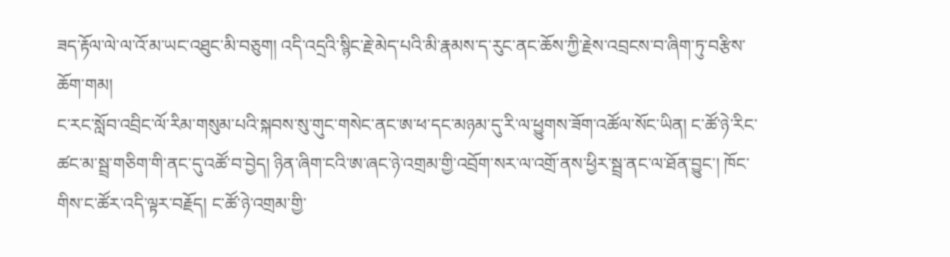ཟད་རྟོལ་ལེ་ལ་འོ་མ་ཡང་འཐུང་མི་བཅུག། འདི་འདྲའི་སྙིང་རྗེ་མེད་པའི་མི་རྣམས་ད་རུང་ནང་ཆོས་ཀྱི་རྗེས་འབྲངས་བ་ཞིག་ཏུ་བརྩིས་ཆོག་གམ།
ང་རང་སློབ་འབྲིང་ལོ་རིམ་གསུམ་པའི་སྐབས་སུ་གུང་གསེང་ནང་ཨ་ཕ་དང་མཉམ་དུ་རི་ལ་ཕྱུགས་ཟོག་འཚོལ་སོང་ཡིན། ང་ཚོ་ཉེ་རིང་ཚང་མ་སྦྲ་གཅིག་གི་ནང་དུ་འཚོ་བ་བྱེད། ཉིན་ཞིག་ངའི་ཨ་ཞང་ཉེ་འགྲམ་གྱི་འབྲོག་སར་ལ་འགྲོ་ནས་ཕྱིར་སྦྲ་ནང་ལ་ཐོན་བྱུང་། ཁོང་གིས་ང་ཚོར་འདི་ལྟར་བརྗོད། ང་ཚོ་ཉེ་འགྲམ་གྱི་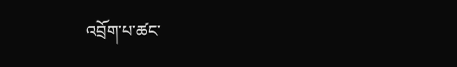འབྲོག་པ་ཚང་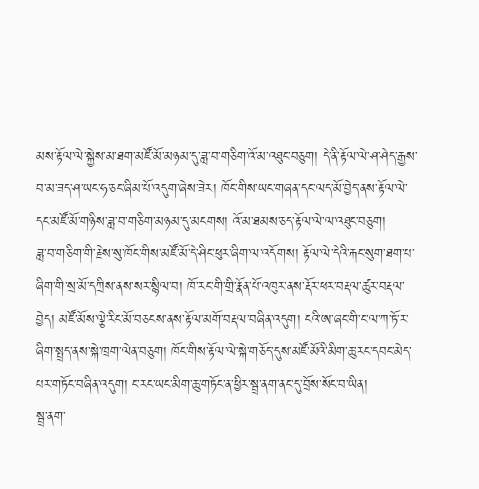མས་རྟོལ་ལེ་སྐྱེས་མ་ཐག་མཛོ་མོ་མཉམ་དུ་ཟླ་བ་གཅིག་འོ་མ་འཐུང་བཅུག། དེ་ནི་རྟོལ་ལེ་ཤ་ཤེད་རྒྱས་བ་མ་ཟད་ཤ་ཡང་ཧ་ཅང་ཞིམ་པོ་འདུག་ཞེས་ཟེར། ཁོང་གིས་ཡང་གཞན་དང་ལད་མོ་བྱེད་ནས་རྟོལ་ལེ་དང་མཛོ་མོ་གཉིས་ཟླ་བ་གཅིག་མཉམ་དུ་མངགས། འོ་མ་ཐམས་ཅད་རྟོལ་ལེ་ལ་འཐུང་བཅུག།
ཟླ་བ་གཅིག་གི་རྗེས་སུ་ཁོང་གིས་མཛོ་མོ་དེ་ཤིང་ཕུར་ཞིག་ལ་འདོགས། རྟོལ་ལེ་དེའི་རྐང་སུག་ཐག་པ་ཞིག་གི་སྲ་མོ་དཀྲིས་ནས་སར་སྙིལ་བ། ཁོ་རང་གི་གྲི་རྣོན་པོ་འཁུར་ནས་རྡོར་ཕར་བརྡལ་ཚུར་བརྡལ་བྱེད། མཛོ་མོས་ལྕེ་རིང་མོ་བཅངས་ནས་རྟོལ་མགོ་བརྡལ་བཞིན་འདུག། ངའི་ཨ་ཞང་གི་ང་ལ་ཀ་ཏོ་ར་ཞིག་སྤྲད་ནས་སྐེ་ཁྲག་ལེན་བཅུག། ཁོང་གིས་རྟོལ་ལེ་སྐེ་གཅོད་དུས་མཛོ་མོའི་མིག་ཆུ་རང་དབང་མེད་པར་གཏོང་བཞིན་འདུག། ང་རང་ཡང་མིག་ཆུ་གཏོང་ན་ཕྱིར་སྦྲ་ནག་ནང་དུ་བྲོས་སོང་བ་ཡིན།
སྦྲ་ནག་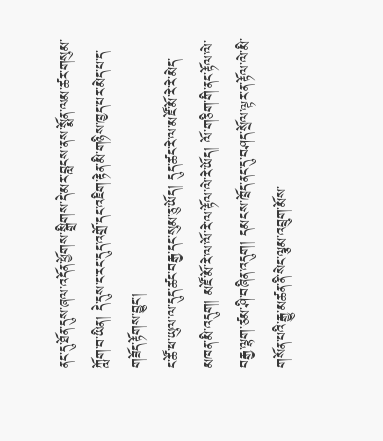ནང་དུ་ཐོན་དུས་ཞལ་འདོན་ཕྱོགས་སྒྲིགས་དེ་མར་བླངས་ནས་སྨོན་ལམ་ཚར་གསུམ་ཀློག་བ་ཡིན། དེ་དུས་ང་རང་དུད་འགྲོ་དང་འཇིག་རྟེན་མི་གཉིས་ཁྱད་པར་མེད་པ་ད་གཟོད་རྟོགས་བྱུང་།
ང་ཚོ་ཕ་ཡུལ་ལ་དུད་ཚང་བརྒྱ་དང་སུམ་ཅུ་ཡོད། དུད་ཚང་རེ་ལ་མཛོ་མོ་རེ་རེ་མེད་མཁན་མི་འདུག། མཛོ་མོ་རེ་ལ་ལོ་རེ་ལ་རྟོལ་ལེ་རེ་ཡོད། ལོ་གཅིག་གི་ནང་རྟོལ་ལེ་བརྒྱ་ལྷག་ཙམ་ཤི་བཞིན་འདུག། དམངས་ཁྲོད་ནང་དུ་བཤད་སྲོལ་ལྟར་ན་རྟོལ་ལེ་མི་གསོན་པའི་རྒྱུ་མཚན་ནི་སེང་ལྕམ་འབྲུག་མོས་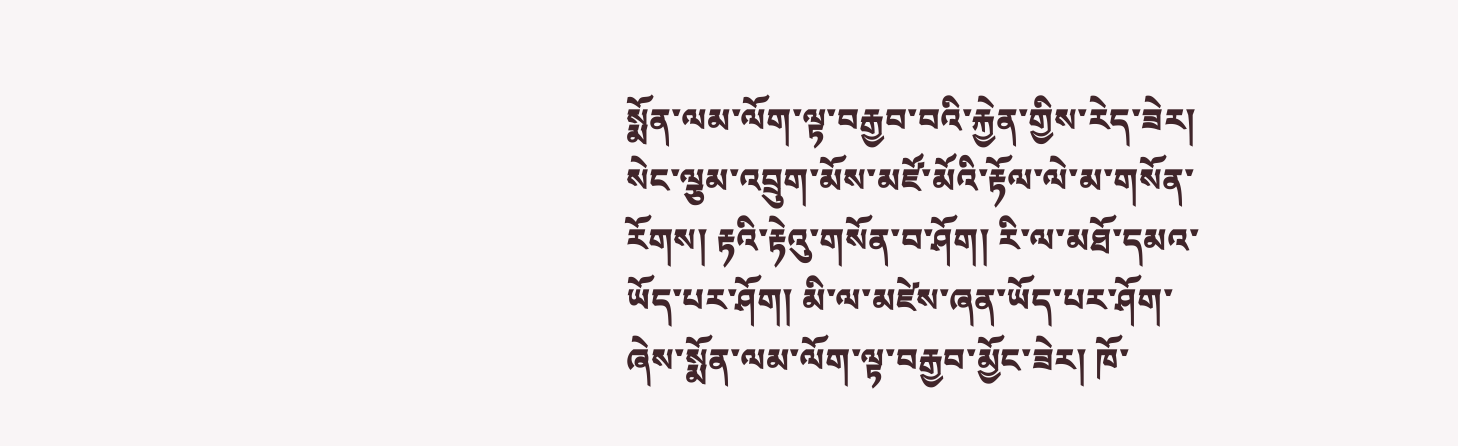སྨོན་ལམ་ལོག་ལྟ་བརྒྱབ་བའི་རྐྱེན་གྱིས་རེད་ཟེར། སེང་ལྕམ་འབྲུག་མོས་མཛོ་མོའི་རྟོལ་ལེ་མ་གསོན་རོགས། རྟའི་རྟེའུ་གསོན་བ་ཤོག། རི་ལ་མཐོ་དམའ་ཡོད་པར་ཤོག། མི་ལ་མཛེས་ཞན་ཡོད་པར་ཤོག་ཞེས་སྨོན་ལམ་ལོག་ལྟ་བརྒྱབ་མྱོང་ཟེར། ཁོ་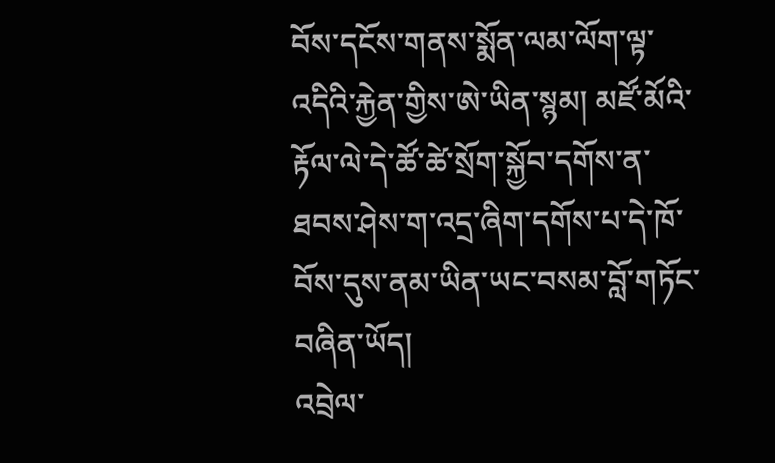བོས་དངོས་གནས་སྨོན་ལམ་ལོག་ལྟ་འདིའི་རྐྱེན་གྱིས་ཨེ་ཡིན་སྙམ། མཛོ་མོའི་རྟོལ་ལེ་དེ་ཚོ་ཚེ་སྲོག་སྐྱོབ་དགོས་ན་ཐབས་ཤེས་ག་འདྲ་ཞིག་དགོས་པ་དེ་ཁོ་བོས་དུས་ནམ་ཡིན་ཡང་བསམ་བློ་གཏོང་བཞིན་ཡོད།
འབྲེལ་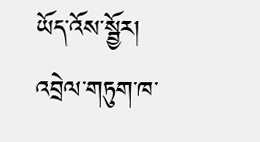ཡོད་འོས་སྦྱོར།
འབྲེལ་གཏུག་ཁ་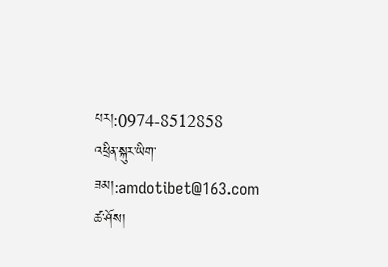པར།:0974-8512858
འཕྲིན་སྐུར་ཡིག་ཟམ།:amdotibet@163.com
ཚ་ཤོས།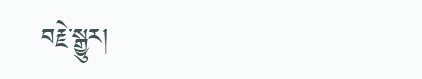བརྗེ་སྒྱུར།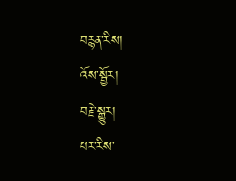བརྙན་རིས།
འོས་སྦྱོར།
བརྗེ་སྒྱུར།
པར་རིས་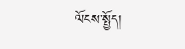ལོངས་སྤྱོད།